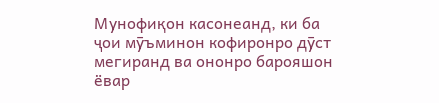Мунофиқон касонеанд, ки ба ҷои мӯъминон кофиронро дӯст мегиранд ва ононро барояшон ёвар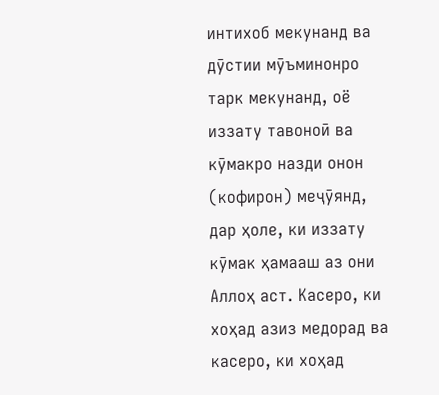интихоб мекунанд ва дӯстии мӯъминонро тарк мекунанд, оё иззату тавоноӣ ва кӯмакро назди онон (кофирон) меҷӯянд, дар ҳоле, ки иззату кӯмак ҳамааш аз они Аллоҳ аст. Касеро, ки хоҳад азиз медорад ва касеро, ки хоҳад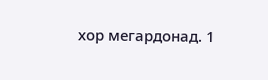хор мегардонад. 1